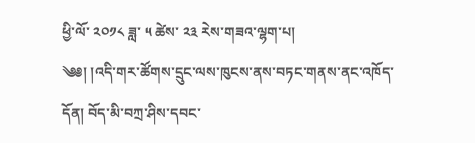ཕྱི་ལོ་ ༢༠༡༨ ཟླ་ ༥ ཚེས་ ༢༣ རེས་གཟའ་ལྷག་པ།
༄༅། །འདི་གར་ཚོགས་དྲུང་ལས་ཁུངས་ནས་བཏང་གནས་ནང་འཁོད་དོན། བོད་མི་བཀྲ་ཤིས་དབང་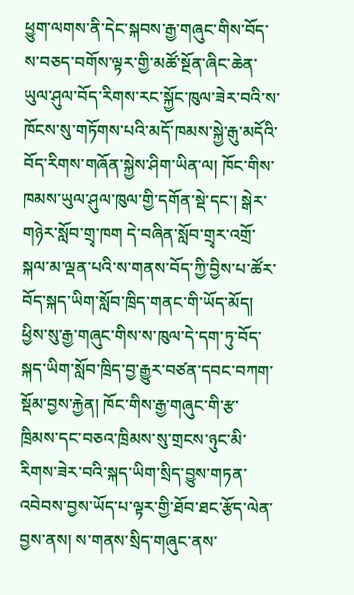ཕྱུག་ལགས་ནི་དེང་སྐབས་རྒྱ་གཞུང་གིས་བོད་ས་བཅད་བགོས་ལྟར་གྱི་མཚོ་སྔོན་ཞིང་ཆེན་ཡུལ་ཤུལ་བོད་རིགས་རང་སྐྱོང་ཁུལ་ཟེར་བའི་ས་ཁོངས་སུ་གཏོགས་པའི་མདོ་ཁམས་སྐྱེ་རྒུ་མདོའི་བོད་རིགས་གཞོན་སྐྱེས་ཤིག་ཡིན་ལ། ཁོང་གིས་ཁམས་ཡུལ་ཤུལ་ཁུལ་གྱི་དགོན་སྡེ་དང་། སྒེར་གཉེར་སློབ་གྲྭ་ཁག དེ་བཞིན་སློབ་གྲྭར་འགྲོ་སྐལ་མ་ལྡན་པའི་ས་གནས་བོད་ཀྱི་བྱིས་པ་ཚོར་བོད་སྐད་ཡིག་སློབ་ཁྲིད་གནང་གི་ཡོད་མོད། ཕྱིས་སུ་རྒྱ་གཞུང་གིས་ས་ཁུལ་དེ་དག་ཏུ་བོད་སྐད་ཡིག་སློབ་ཁྲིད་བྱ་རྒྱུར་བཙན་དབང་བཀག་སྡོམ་བྱས་རྐྱེན། ཁོང་གིས་རྒྱ་གཞུང་གི་རྩ་ཁྲིམས་དང་བཅའ་ཁྲིམས་སུ་གྲངས་ཉུང་མི་རིགས་ཟེར་བའི་སྐད་ཡིག་སྲིད་བྱུས་གཏན་འབེབས་བྱས་ཡོད་པ་ལྟར་གྱི་ཐོབ་ཐང་རྩོད་ལེན་བྱས་ནས། ས་གནས་སྲིད་གཞུང་ནས་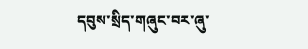དབུས་སྲིད་གཞུང་བར་ཞུ་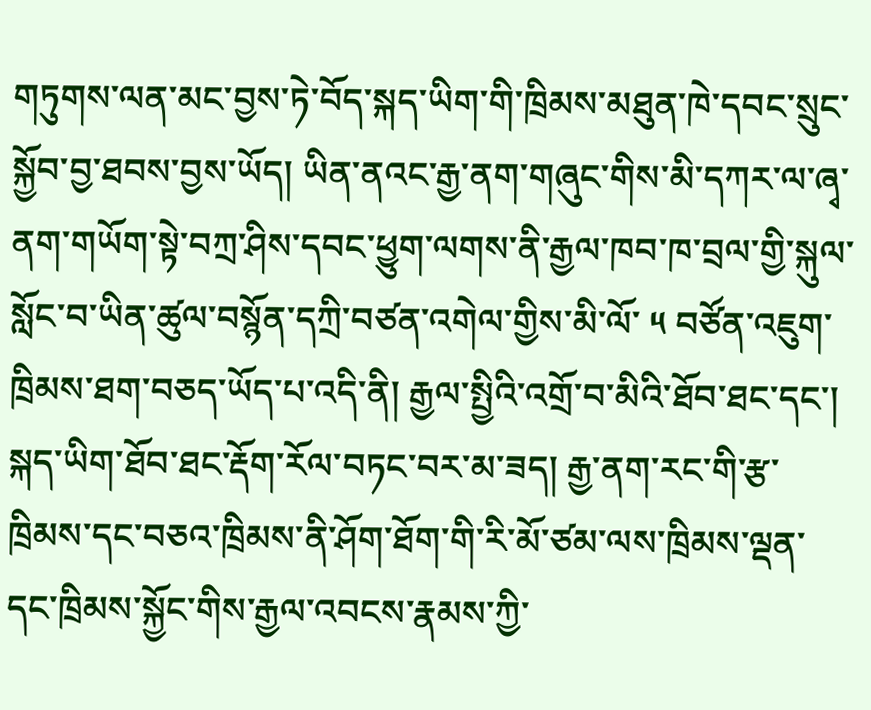གཏུགས་ལན་མང་བྱས་ཏེ་བོད་སྐད་ཡིག་གི་ཁྲིམས་མཐུན་ཁེ་དབང་སྲུང་སྐྱོབ་བྱ་ཐབས་བྱས་ཡོད། ཡིན་ནའང་རྒྱ་ནག་གཞུང་གིས་མི་དཀར་ལ་ཞྭ་ནག་གཡོག་སྟེ་བཀྲ་ཤིས་དབང་ཕྱུག་ལགས་ནི་རྒྱལ་ཁབ་ཁ་བྲལ་གྱི་སྐུལ་སློང་བ་ཡིན་ཚུལ་བསྙོན་དཀྲི་བཙན་འགེལ་གྱིས་མི་ལོ་ ༥ བཙོན་འཇུག་ཁྲིམས་ཐག་བཅད་ཡོད་པ་འདི་ནི། རྒྱལ་སྤྱིའི་འགྲོ་བ་མིའི་ཐོབ་ཐང་དང་། སྐད་ཡིག་ཐོབ་ཐང་རྡོག་རོལ་བཏང་བར་མ་ཟད། རྒྱ་ནག་རང་གི་རྩ་ཁྲིམས་དང་བཅའ་ཁྲིམས་ནི་ཤོག་ཐོག་གི་རི་མོ་ཙམ་ལས་ཁྲིམས་ལྡན་དང་ཁྲིམས་སྐྱོང་གིས་རྒྱལ་འབངས་རྣམས་ཀྱི་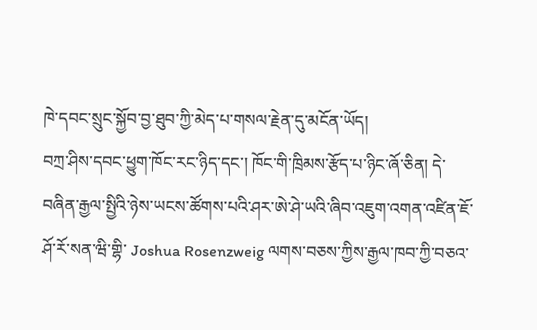ཁེ་དབང་སྲུང་སྐྱོབ་བྱ་ཐུབ་ཀྱི་མེད་པ་གསལ་རྗེན་དུ་མངོན་ཡོད།
བཀྲ་ཤིས་དབང་ཕྱུག་ཁོང་རང་ཉིད་དང་། ཁོང་གི་ཁྲིམས་རྩོད་པ་ཉིང་ཞོ་ཅིན། དེ་བཞིན་རྒྱལ་སྤྱིའི་ཉེས་ཡངས་ཚོགས་པའི་ཤར་ཨེ་ཤེ་ཡའི་ཞིབ་འཇུག་འགན་འཛིན་ཇོ་ཤོ་རོ་སན་ཝི་གྷི་ Joshua Rosenzweig ལགས་བཅས་ཀྱིས་རྒྱལ་ཁབ་ཀྱི་བཅའ་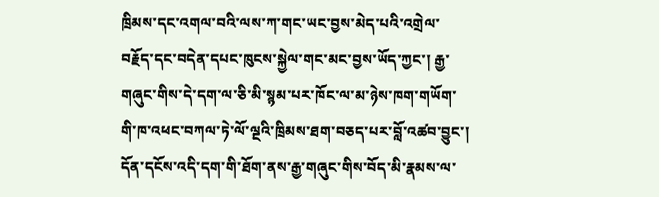ཁྲིམས་དང་འགལ་བའི་ལས་ཀ་གང་ཡང་བྱས་མེད་པའི་འགྲེལ་བརྗོད་དང་བདེན་དཔང་ཁུངས་སྐྱེལ་གང་མང་བྱས་ཡོད་ཀྱང་། རྒྱ་གཞུང་གིས་དེ་དག་ལ་ཅི་མི་སྙམ་པར་ཁོང་ལ་མ་ཉེས་ཁག་གཡོག་གི་ཁ་འཕང་བཀལ་ཏེ་ལོ་ལྔའི་ཁྲིམས་ཐག་བཅད་པར་བློ་འཚབ་བྱུང་།
དོན་དངོས་འདི་དག་གི་ཐོག་ནས་རྒྱ་གཞུང་གིས་བོད་མི་རྣམས་ལ་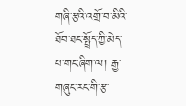གཞི་རྩའི་འགྲོ་བ་མིའི་ཐོབ་ཐང་སྤྲོད་ཀྱི་མེད་པ་གང་ཞིག་ལ། རྒྱ་གཞུང་རང་གི་རྩ་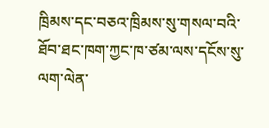ཁྲིམས་དང་བཅའ་ཁྲིམས་སུ་གསལ་བའི་ཐོབ་ཐང་ཁག་ཀྱང་ཁ་ཙམ་ལས་དངོས་སུ་ལག་ལེན་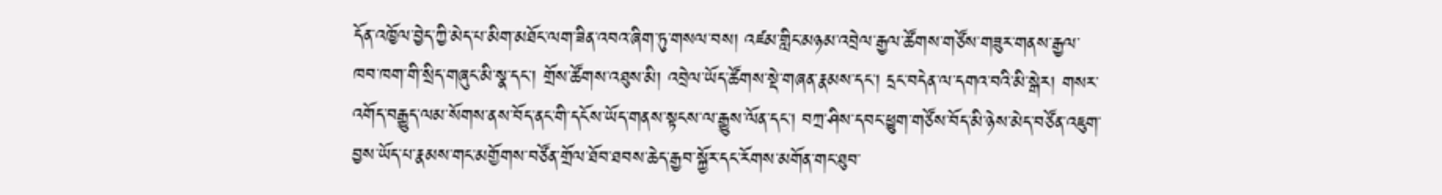དོན་འཁྱོལ་བྱེད་ཀྱི་མེད་པ་མིག་མཐོང་ལག་ཟིན་འབའ་ཞིག་ཏུ་གསལ་བས། འཛམ་གླིང་མཉམ་འབྲེལ་རྒྱལ་ཚོགས་གཙོས་གཟུར་གནས་རྒྱལ་ཁབ་ཁག་གི་སྲིད་གཞུང་མི་སྣ་དང་། གྲོས་ཚོགས་འཐུས་མི། འབྲེལ་ཡོད་ཚོགས་སྡེ་གཞན་རྣམས་དང་། དྲང་བདེན་ལ་དགའ་བའི་མི་སྒེར། གསར་འགོད་བརྒྱུད་ལམ་སོགས་ནས་བོད་ནང་གི་དངོས་ཡོད་གནས་སྟངས་ལ་རྒྱུས་ལོན་དང་། བཀྲ་ཤིས་དབང་ཕྱུག་གཙོས་བོད་མི་ཉེས་མེད་བཙོན་འཇུག་བྱས་ཡོད་པ་རྣམས་གང་མགྱོགས་བཙོན་གྲོལ་ཐོབ་ཐབས་ཆེད་རྒྱབ་སྐྱོར་དང་རོགས་མགོན་གང་ཐུབ་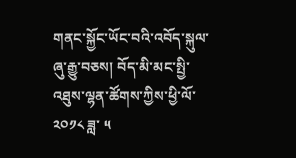གནང་སྐྱོང་ཡོང་བའི་འབོད་སྐུལ་ཞུ་རྒྱུ་བཅས། བོད་མི་མང་སྤྱི་འཐུས་ལྷན་ཚོགས་ཀྱིས་ཕྱི་ལོ་༢༠༡༨ ཟླ་ ༥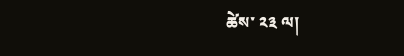ཚེས་ ༢༣ ལ།